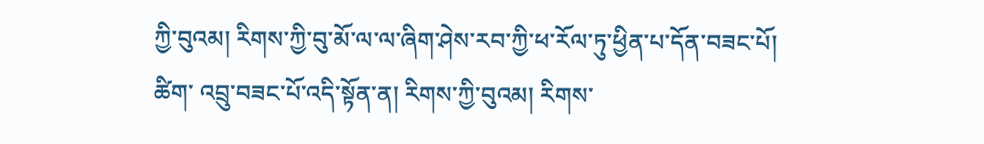ཀྱི་བུའམ། རིགས་ཀྱི་བུ་མོ་ལ་ལ་ཞིག་ཤེས་རབ་ཀྱི་ཕ་རོལ་ཏུ་ཕྱིན་པ་དོན་བཟང་པོ། ཚིག་ འབྲུ་བཟང་པོ་འདི་སྟོན་ན། རིགས་ཀྱི་བུའམ། རིགས་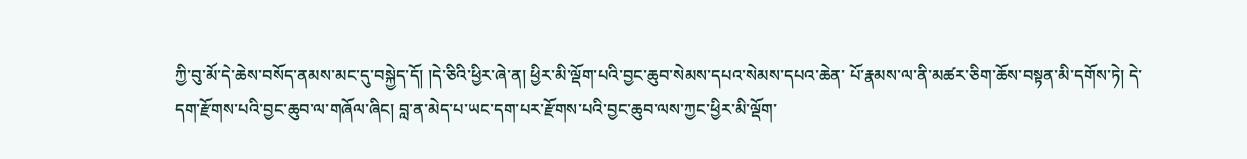ཀྱི་བུ་མོ་དེ་ཆེས་བསོད་ནམས་མང་དུ་བསྐྱེད་དོ། །དེ་ཅིའི་ཕྱིར་ཞེ་ན། ཕྱིར་མི་ལྡོག་པའི་བྱང་ཆུབ་སེམས་དཔའ་སེམས་དཔའ་ཆེན་ པོ་རྣམས་ལ་ནི་མཚར་ཅིག་ཆོས་བསྟན་མི་དགོས་ཏེ། དེ་དག་རྫོགས་པའི་བྱང་ཆུབ་ལ་གཞོལ་ཞིང། བླ་ན་མེད་པ་ཡང་དག་པར་རྫོགས་པའི་བྱང་ཆུབ་ལས་ཀྱང་ཕྱིར་མི་ལྡོག་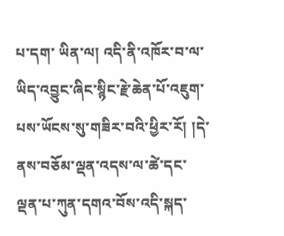པ་དག་ ཡིན་ལ། འདི་ནི་འཁོར་བ་ལ་ཡིད་འབྱུང་ཞིང་སྙིང་རྗེ་ཆེན་པོ་འཇུག་པས་ཡོངས་སུ་གཟིར་བའི་ཕྱིར་རོ། །དེ་ནས་བཅོམ་ལྡན་འདས་ལ་ཚེ་དང་ལྡན་པ་ཀུན་དགའ་བོས་འདི་སྐད་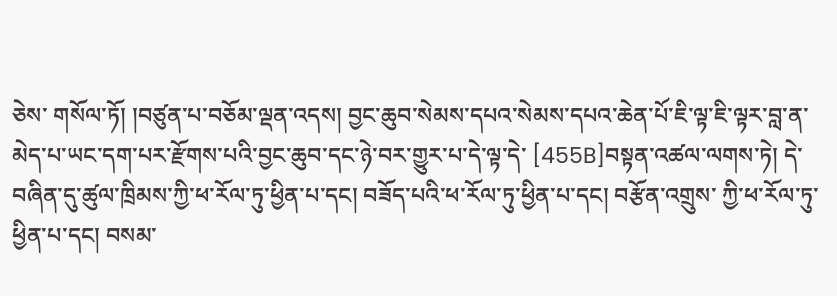ཅེས་ གསོལ་ཏོ། །བཙུན་པ་བཅོམ་ལྡན་འདས། བྱང་ཆུབ་སེམས་དཔའ་སེམས་དཔའ་ཆེན་པོ་ཇི་ལྟ་ཇི་ལྟར་བླ་ན་མེད་པ་ཡང་དག་པར་རྫོགས་པའི་བྱང་ཆུབ་དང་ཉེ་བར་གྱུར་པ་དེ་ལྟ་དེ་ [455B]བསྟན་འཚལ་ལགས་ཏེ། དེ་བཞིན་དུ་ཚུལ་ཁྲིམས་ཀྱི་ཕ་རོལ་ཏུ་ཕྱིན་པ་དང། བཟོད་པའི་ཕ་རོལ་ཏུ་ཕྱིན་པ་དང། བརྩོན་འགྲུས་ ཀྱི་ཕ་རོལ་ཏུ་ཕྱིན་པ་དང། བསམ་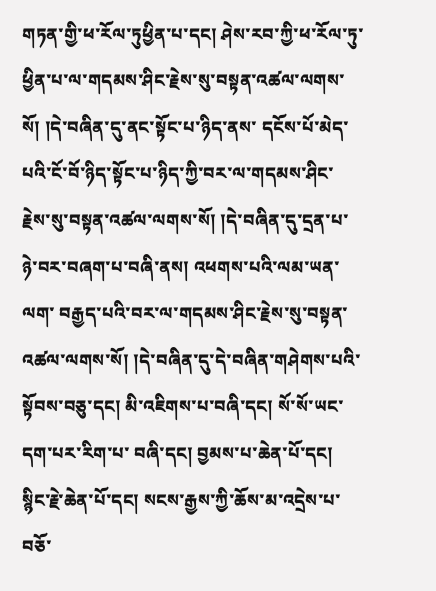གཏན་གྱི་ཕ་རོལ་ཏུཕྱིན་པ་དང། ཤེས་རབ་ཀྱི་ཕ་རོལ་ཏུ་ཕྱིན་པ་ལ་གདམས་ཤིང་རྗེས་སུ་བསྟན་འཚལ་ལགས་སོ། །དེ་བཞིན་དུ་ནང་སྟོང་པ་ཉིད་ནས་ དངོས་པོ་མེད་པའི་ངོ་བོ་ཉིད་སྟོང་པ་ཉིད་ཀྱི་བར་ལ་གདམས་ཤིང་རྗེས་སུ་བསྟན་འཚལ་ལགས་སོ། །དེ་བཞིན་དུ་དྲན་པ་ཉེ་བར་བཞག་པ་བཞི་ནས། འཕགས་པའི་ལམ་ཡན་ལག་ བརྒྱད་པའི་བར་ལ་གདམས་ཤིང་རྗེས་སུ་བསྟན་འཚལ་ལགས་སོ། །དེ་བཞིན་དུ་དེ་བཞིན་གཤེགས་པའི་སྟོབས་བཅུ་དང། མི་འཇིགས་པ་བཞི་དང། སོ་སོ་ཡང་དག་པར་རིག་པ་ བཞི་དང། བྱམས་པ་ཆེན་པོ་དང། སྙིང་རྗེ་ཆེན་པོ་དང། སངས་རྒྱས་ཀྱི་ཆོས་མ་འདྲེས་པ་བཅོ་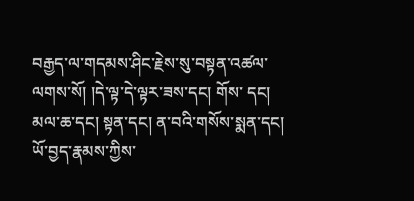བརྒྱད་ལ་གདམས་ཤིང་རྗེས་སུ་བསྟན་འཚལ་ལགས་སོ། །དེ་ལྟ་དེ་ལྟར་ཟས་དང། གོས་ དང། མལ་ཆ་དང། སྟན་དང། ན་བའི་གསོས་སྨན་དང། ཡོ་བྱད་རྣམས་ཀྱིས་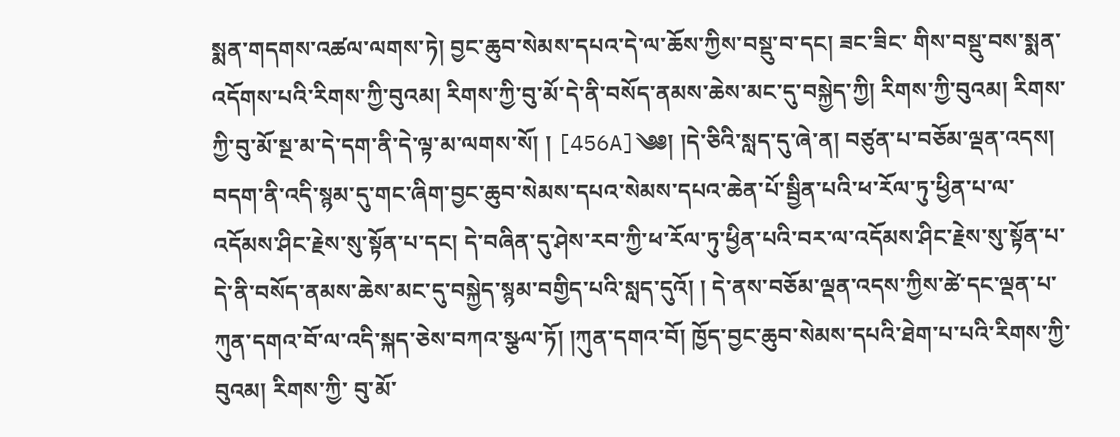སྨན་གདགས་འཚལ་ལགས་ཏེ། བྱང་ཆུབ་སེམས་དཔའ་དེ་ལ་ཆོས་ཀྱིས་བསྡུ་བ་དང། ཟང་ཟིང་ གིས་བསྡུ་བས་སྨན་འདོགས་པའི་རིགས་ཀྱི་བུའམ། རིགས་ཀྱི་བུ་མོ་དེ་ནི་བསོད་ནམས་ཆེས་མང་དུ་བསྐྱེད་ཀྱི། རིགས་ཀྱི་བུའམ། རིགས་ཀྱི་བུ་མོ་སྔ་མ་དེ་དག་ནི་དེ་ལྟ་མ་ལགས་སོ། ། [456A]༄༅། །དེ་ཅིའི་སླད་དུ་ཞེ་ན། བཙུན་པ་བཅོམ་ལྡན་འདས། བདག་ནི་འདི་སྙམ་དུ་གང་ཞིག་བྱང་ཆུབ་སེམས་དཔའ་སེམས་དཔའ་ཆེན་པོ་སྦྱིན་པའི་ཕ་རོལ་ཏུ་ཕྱིན་པ་ལ་ འདོམས་ཤིང་རྗེས་སུ་སྟོན་པ་དང། དེ་བཞིན་དུ་ཤེས་རབ་ཀྱི་ཕ་རོལ་ཏུ་ཕྱིན་པའི་བར་ལ་འདོམས་ཤིང་རྗེས་སུ་སྟོན་པ་དེ་ནི་བསོད་ནམས་ཆེས་མང་དུ་བསྐྱེད་སྙམ་བགྱིད་པའི་སླད་དུའོ། ། དེ་ནས་བཅོམ་ལྡན་འདས་ཀྱིས་ཚེ་དང་ལྡན་པ་ཀུན་དགའ་བོ་ལ་འདི་སྐད་ཅེས་བཀའ་སྩལ་ཏོ། །ཀུན་དགའ་བོ། ཁྱོད་བྱང་ཆུབ་སེམས་དཔའི་ཐེག་པ་པའི་རིགས་ཀྱི་བུའམ། རིགས་ཀྱི་ བུ་མོ་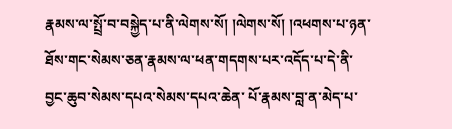རྣམས་ལ་སྤྲོ་བ་བསྐྱེད་པ་ནི་ལེགས་སོ། །ལེགས་སོ། །འཕགས་པ་ཉན་ཐོས་གང་སེམས་ཅན་རྣམས་ལ་ཕན་གདགས་པར་འདོད་པ་དེ་ནི་བྱང་ཆུབ་སེམས་དཔའ་སེམས་དཔའ་ཆེན་ པོ་རྣམས་བླ་ན་མེད་པ་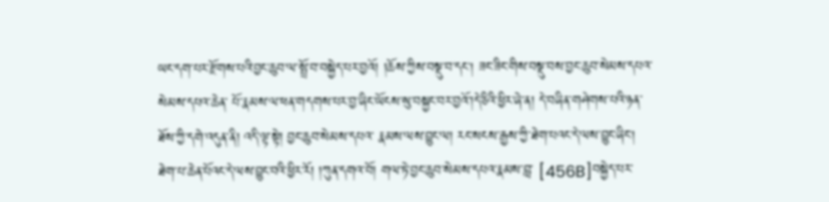ཡང་དག་པར་རྫོགས་པའི་བྱང་ཆུབ་ལ་སྤྲོ་བ་བསྐྱེད་པར་བྱའོ། །ཆོས་ཀྱིས་བསྡུ་བ་དང། ཟང་ཟིང་གིས་བསྡུ་བས་བྱང་ཆུབ་སེམས་དཔའ་སེམས་དཔའ་ཆེན་ པོ་རྣམས་ལ་ཕན་གདགས་པར་བྱ་ཞིང་ཡོངས་སུ་བསྐྱང་བར་བྱའོ་།དེ་ཅིའི་ཕྱིར་ཞེ་ན། དེ་བཞིན་གཤེགས་པའི་ཉན་ཐོས་ཀྱི་དགེ་འདུན་ནི། འདི་ལྟ་སྟེ། བྱང་ཆུབ་སེམས་དཔའ་ རྣམས་ལས་བྱུང་ལ། རང་སངས་རྒྱས་ཀྱི་ཐེག་པའང་དེ་ལས་བྱུང་ཞིང། ཐེག་པ་ཆེན་པོའང་དེ་ལས་བྱུང་བའི་ཕྱིར་རོ། །ཀུན་དགའ་བོ། གལ་ཏེ་བྱང་ཆུབ་སེམས་དཔའ་རྣམས་བླ་ [456B]བསྐྱེད་པར་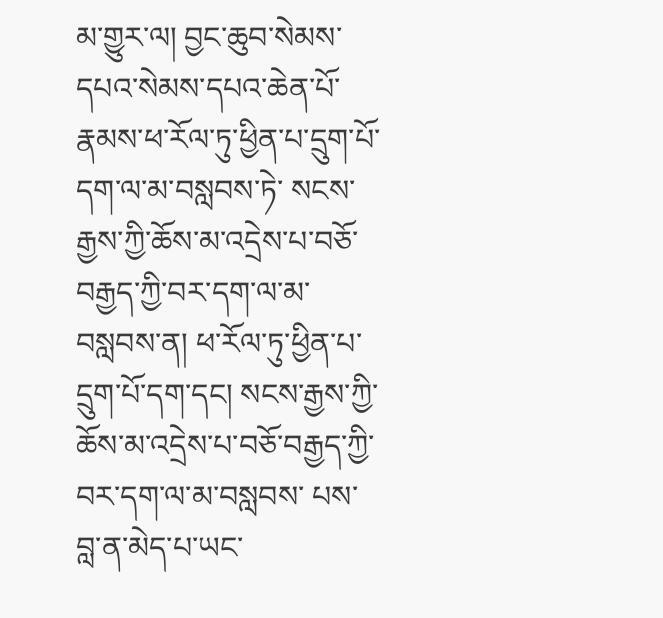མ་གྱུར་ལ། བྱང་ཆུབ་སེམས་དཔའ་སེམས་དཔའ་ཆེན་པོ་རྣམས་ཕ་རོལ་ཏུ་ཕྱིན་པ་དྲུག་པོ་དག་ལ་མ་བསླབས་ཏེ་ སངས་རྒྱས་ཀྱི་ཆོས་མ་འདྲེས་པ་བཅོ་བརྒྱད་ཀྱི་བར་དག་ལ་མ་བསླབས་ན། ཕ་རོལ་ཏུ་ཕྱིན་པ་དྲུག་པོ་དག་དང། སངས་རྒྱས་ཀྱི་ཆོས་མ་འདྲེས་པ་བཅོ་བརྒྱད་ཀྱི་བར་དག་ལ་མ་བསླབས་ པས་བླ་ན་མེད་པ་ཡང་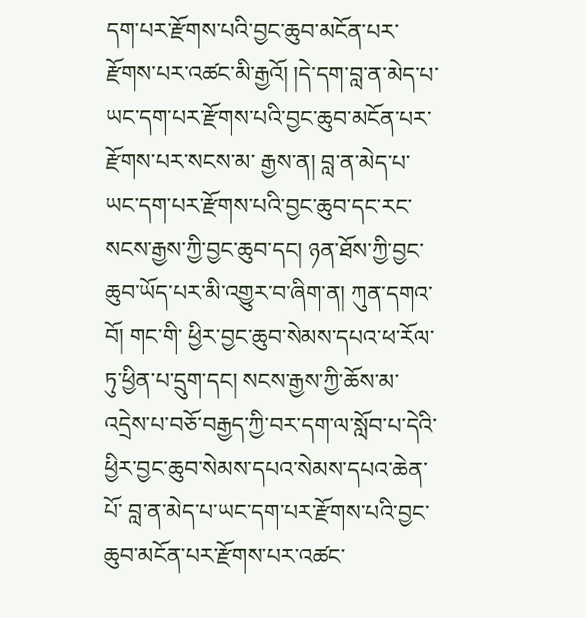དག་པར་རྫོགས་པའི་བྱང་ཆུབ་མངོན་པར་རྫོགས་པར་འཚང་མི་རྒྱའོ། །དེ་དག་བླ་ན་མེད་པ་ཡང་དག་པར་རྫོགས་པའི་བྱང་ཆུབ་མངོན་པར་རྫོགས་པར་སངས་མ་ རྒྱས་ན། བླ་ན་མེད་པ་ཡང་དག་པར་རྫོགས་པའི་བྱང་ཆུབ་དང་རང་སངས་རྒྱས་ཀྱི་བྱང་ཆུབ་དང། ཉན་ཐོས་ཀྱི་བྱང་ཆུབ་ཡོད་པར་མི་འགྱུར་བ་ཞིག་ན། ཀུན་དགའ་བོ། གང་གི་ ཕྱིར་བྱང་ཆུབ་སེམས་དཔའ་ཕ་རོལ་ཏུ་ཕྱིན་པ་དྲུག་དང། སངས་རྒྱས་ཀྱི་ཆོས་མ་འདྲེས་པ་བཅོ་བརྒྱད་ཀྱི་བར་དག་ལ་སློབ་པ་དེའི་ཕྱིར་བྱང་ཆུབ་སེམས་དཔའ་སེམས་དཔའ་ཆེན་པོ་ བླ་ན་མེད་པ་ཡང་དག་པར་རྫོགས་པའི་བྱང་ཆུབ་མངོན་པར་རྫོགས་པར་འཚང་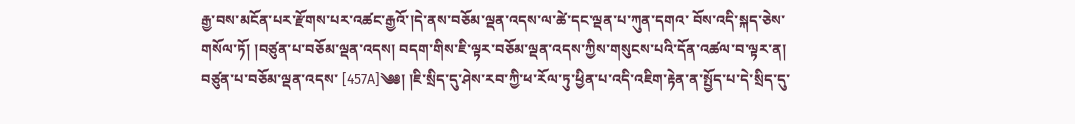རྒྱ་བས་མངོན་པར་རྫོགས་པར་འཚང་རྒྱའོ་།དེ་ནས་བཅོམ་ལྡན་འདས་ལ་ཚེ་དང་ལྡན་པ་ཀུན་དགའ་ བོས་འདི་སྐད་ཅེས་གསོལ་ཏོ། །བཙུན་པ་བཅོམ་ལྡན་འདས། བདག་གིས་ཇི་ལྟར་བཅོམ་ལྡན་འདས་ཀྱིས་གསུངས་པའི་དོན་འཚལ་བ་ལྟར་ན། བཙུན་པ་བཅོམ་ལྡན་འདས་ [457A]༄༅། །ཇི་སྲིད་དུ་ཤེས་རབ་ཀྱི་ཕ་རོལ་ཏུ་ཕྱིན་པ་འདི་འཇིག་རྟེན་ན་སྤྱོད་པ་དེ་སྲིད་དུ་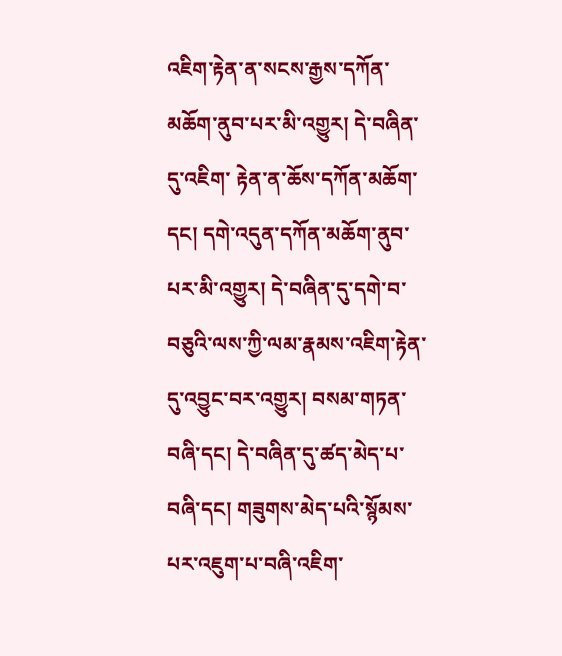འཇིག་རྟེན་ན་སངས་རྒྱས་དཀོན་མཆོག་ནུབ་པར་མི་འགྱུར། དེ་བཞིན་དུ་འཇིག་ རྟེན་ན་ཆོས་དཀོན་མཆོག་དང། དགེ་འདུན་དཀོན་མཆོག་ནུབ་པར་མི་འགྱུར། དེ་བཞིན་དུ་དགེ་བ་བཅུའི་ལས་ཀྱི་ལམ་རྣམས་འཇིག་རྟེན་དུ་འབྱུང་བར་འགྱུར། བསམ་གཏན་ བཞི་དང། དེ་བཞིན་དུ་ཚད་མེད་པ་བཞི་དང། གཟུགས་མེད་པའི་སྙོམས་པར་འཇུག་པ་བཞི་འཇིག་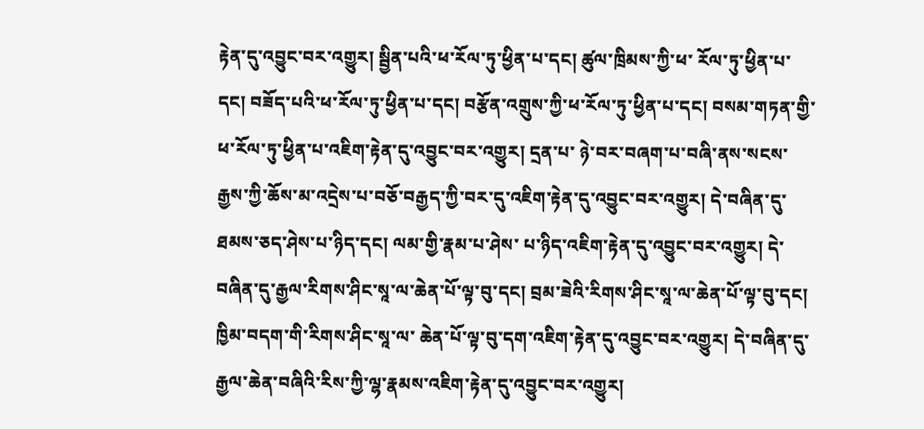རྟེན་དུ་འབྱུང་བར་འགྱུར། སྦྱིན་པའི་ཕ་རོལ་ཏུ་ཕྱིན་པ་དང། ཚུལ་ཁྲིམས་ཀྱི་ཕ་ རོལ་ཏུ་ཕྱིན་པ་དང། བཟོད་པའི་ཕ་རོལ་ཏུ་ཕྱིན་པ་དང། བརྩོན་འགྲུས་ཀྱི་ཕ་རོལ་ཏུ་ཕྱིན་པ་དང། བསམ་གཏན་གྱི་ཕ་རོལ་ཏུ་ཕྱིན་པ་འཇིག་རྟེན་དུ་འབྱུང་བར་འགྱུར། དྲན་པ་ ཉེ་བར་བཞག་པ་བཞི་ནས་སངས་རྒྱས་ཀྱི་ཆོས་མ་འདྲེས་པ་བཅོ་བརྒྱད་ཀྱི་བར་དུ་འཇིག་རྟེན་དུ་འབྱུང་བར་འགྱུར། དེ་བཞིན་དུ་ཐམས་ཅད་ཤེས་པ་ཉིད་དང། ལམ་གྱི་རྣམ་པ་ཤེས་ པ་ཉིད་འཇིག་རྟེན་དུ་འབྱུང་བར་འགྱུར། དེ་བཞིན་དུ་རྒྱལ་རིགས་ཤིང་སཱ་ལ་ཆེན་པོ་ལྟ་བུ་དང། བྲམ་ཟེའི་རིགས་ཤིང་སཱ་ལ་ཆེན་པོ་ལྟ་བུ་དང། ཁྱིམ་བདག་གི་རིགས་ཤིང་སཱ་ལ་ ཆེན་པོ་ལྟ་བུ་དག་འཇིག་རྟེན་དུ་འབྱུང་བར་འགྱུར། དེ་བཞིན་དུ་རྒྱལ་ཆེན་བཞིའི་རིས་ཀྱི་ལྷ་རྣམས་འཇིག་རྟེན་དུ་འབྱུང་བར་འགྱུར།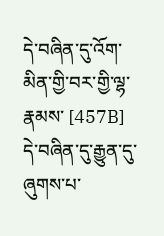དེ་བཞིན་དུ་འོག་མིན་གྱི་བར་གྱི་ལྷ་རྣམས་ [457B] དེ་བཞིན་དུ་རྒྱུན་དུ་ཞུགས་པ་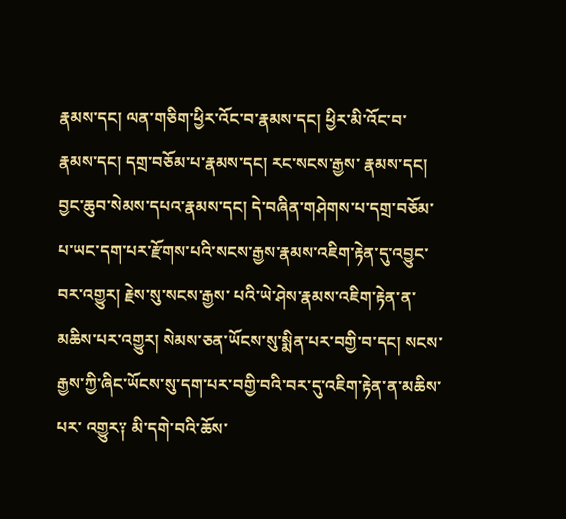རྣམས་དང། ལན་གཅིག་ཕྱིར་འོང་བ་རྣམས་དང། ཕྱིར་མི་འོང་བ་རྣམས་དང། དགྲ་བཅོམ་པ་རྣམས་དང། རང་སངས་རྒྱས་ རྣམས་དང། བྱང་ཆུབ་སེམས་དཔའ་རྣམས་དང། དེ་བཞིན་གཤེགས་པ་དགྲ་བཅོམ་པ་ཡང་དག་པར་རྫོགས་པའི་སངས་རྒྱས་རྣམས་འཇིག་རྟེན་དུ་འབྱུང་བར་འགྱུར། རྗེས་སུ་སངས་རྒྱས་ པའི་ཡེ་ཤེས་རྣམས་འཇིག་རྟེན་ན་མཆིས་པར་འགྱུར། སེམས་ཅན་ཡོངས་སུ་སྨིན་པར་བགྱི་བ་དང། སངས་རྒྱས་ཀྱི་ཞིང་ཡོངས་སུ་དག་པར་བགྱི་བའི་བར་དུ་འཇིག་རྟེན་ན་མཆིས་པར་ འགྱུར༑ མི་དགེ་བའི་ཆོས་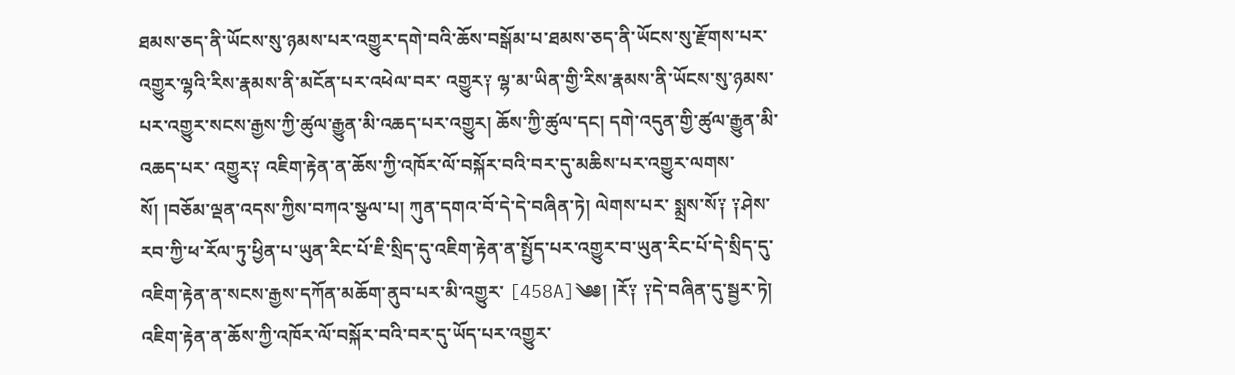ཐམས་ཅད་ནི་ཡོངས་སུ་ཉམས་པར་འགྱུར་དགེ་བའི་ཆོས་བསྒོམ་པ་ཐམས་ཅད་ནི་ཡོངས་སུ་རྫོགས་པར་འགྱུར་ལྷའི་རིས་རྣམས་ནི་མངོན་པར་འཕེལ་བར་ འགྱུར༑ ལྷ་མ་ཡིན་གྱི་རིས་རྣམས་ནི་ཡོངས་སུ་ཉམས་པར་འགྱུར་སངས་རྒྱས་ཀྱི་ཚུལ་རྒྱུན་མི་འཆད་པར་འགྱུར། ཆོས་ཀྱི་ཚུལ་དང། དགེ་འདུན་གྱི་ཚུལ་རྒྱུན་མི་འཆད་པར་ འགྱུར༑ འཇིག་རྟེན་ན་ཆོས་ཀྱི་འཁོར་ལོ་བསྐོར་བའི་བར་དུ་མཆིས་པར་འགྱུར་ལགས་སོ། །བཅོམ་ལྡན་འདས་ཀྱིས་བཀའ་སྩལ་པ། ཀུན་དགའ་བོ་དེ་དེ་བཞིན་ཏེ། ལེགས་པར་ སྨྲས་སོ༑ ༑ཤེས་རབ་ཀྱི་ཕ་རོལ་ཏུ་ཕྱིན་པ་ཡུན་རིང་པོ་ཇི་སྲིད་དུ་འཇིག་རྟེན་ན་སྤྱོད་པར་འགྱུར་བ་ཡུན་རིང་པོ་དེ་སྲིད་དུ་འཇིག་རྟེན་ན་སངས་རྒྱས་དཀོན་མཆོག་ནུབ་པར་མི་འགྱུར་ [458A]༄༅། །རོ༑ ༑དེ་བཞིན་དུ་སྦྱར་ཏེ། འཇིག་རྟེན་ན་ཆོས་ཀྱི་འཁོར་ལོ་བསྐོར་བའི་བར་དུ་ཡོད་པར་འགྱུར་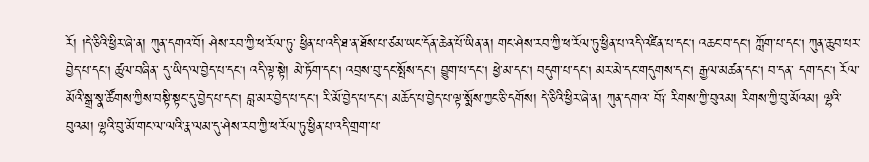རོ། །དེ་ཅིའི་ཕྱིར་ཞེ་ན། ཀུན་དགའ་བོ། ཤེས་རབ་ཀྱི་ཕ་རོལ་ཏུ་ ཕྱིན་པ་འདི་ཐ་ན་ཐོས་པ་ཙམ་ཡང་དོན་ཆེན་པོ་ཡིན་ན། གང་ཤེས་རབ་ཀྱི་ཕ་རོལ་ཏུ་ཕྱིན་པ་འདི་འཛིན་པ་དང། འཆང་བ་དང། ཀློག་པ་དང། ཀུན་ཆུབ་པར་བྱེད་པ་དང། ཚུལ་བཞིན་ དུ་ཡིད་ལ་བྱེད་པ་དང། འདི་ལྟ་སྟེ། མེ་ཏོག་དང། འབྲས་བུ་དང་སྤོས་དང། བྱུག་པ་དང། ཕྱེ་མ་དང། བདུག་པ་དང། མར་མེ་དང་གདུགས་དང། རྒྱལ་མཚན་དང། བ་དན་ དག་དང། རོལ་མོའི་སྒྲ་སྣ་ཚོགས་ཀྱིས་བསྟི་སྟང་དུ་བྱེད་པ་དང། བླ་མར་བྱེད་པ་དང། རི་མོ་བྱེད་པ་དང། མཆོད་པ་བྱེད་པ་ལྟ་སྨོས་ཀྱང་ཅི་དགོས། དེ་ཅིའི་ཕྱིར་ཞེ་ན། ཀུན་དགའ་ བོ༑ རིགས་ཀྱི་བུའམ། རིགས་ཀྱི་བུ་མོའམ། ལྷའི་བུའམ། ལྷའི་བུ་མོ་གང་ལ་ལའི་རྣ་ལམ་དུ་ཤེས་རབ་ཀྱི་ཕ་རོལ་ཏུ་ཕྱིན་པ་འདི་གྲག་པ་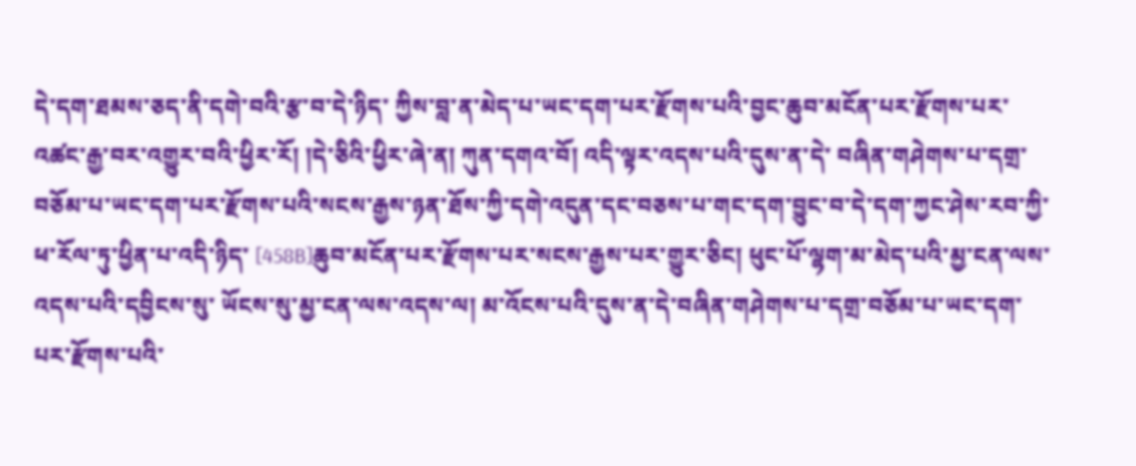དེ་དག་ཐམས་ཅད་ནི་དགེ་བའི་རྩ་བ་དེ་ཉིད་ ཀྱིས་བླ་ན་མེད་པ་ཡང་དག་པར་རྫོགས་པའི་བྱང་ཆུབ་མངོན་པར་རྫོགས་པར་འཚང་རྒྱ་བར་འགྱུར་བའི་ཕྱིར་རོ། །དེ་ཅིའི་ཕྱིར་ཞེ་ན། ཀུན་དགའ་བོ། འདི་ལྟར་འདས་པའི་དུས་ན་དེ་ བཞིན་གཤེགས་པ་དགྲ་བཅོམ་པ་ཡང་དག་པར་རྫོགས་པའི་སངས་རྒྱས་ཉན་ཐོས་ཀྱི་དགེ་འདུན་དང་བཅས་པ་གང་དག་བྱུང་བ་དེ་དག་ཀྱང་ཤེས་རབ་ཀྱི་ཕ་རོལ་ཏུ་ཕྱིན་པ་འདི་ཉིད་ [458B]ཆུབ་མངོན་པར་རྫོགས་པར་སངས་རྒྱས་པར་གྱུར་ཅིང། ཕུང་པོ་ལྷག་མ་མེད་པའི་མྱ་ངན་ལས་འདས་པའི་དབྱིངས་སུ་ ཡོངས་སུ་མྱ་ངན་ལས་འདས་ལ། མ་འོངས་པའི་དུས་ན་དེ་བཞིན་གཤེགས་པ་དགྲ་བཅོམ་པ་ཡང་དག་པར་རྫོགས་པའི་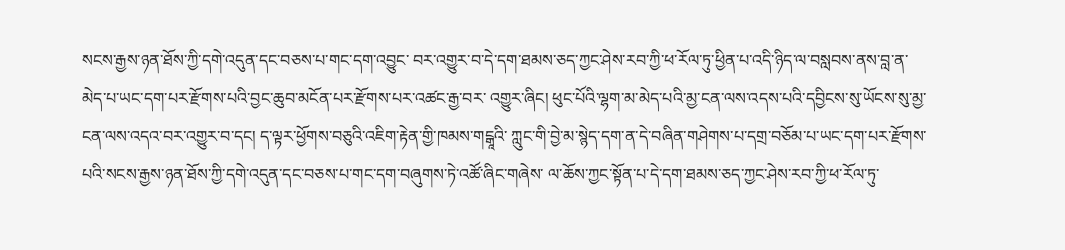སངས་རྒྱས་ཉན་ཐོས་ཀྱི་དགེ་འདུན་དང་བཅས་པ་གང་དག་འབྱུང་ བར་འགྱུར་བ་དེ་དག་ཐམས་ཅད་ཀྱང་ཤེས་རབ་ཀྱི་ཕ་རོལ་ཏུ་ཕྱིན་པ་འདི་ཉིད་ལ་བསླབས་ནས་བླ་ན་མེད་པ་ཡང་དག་པར་རྫོགས་པའི་བྱང་ཆུབ་མངོན་པར་རྫོགས་པར་འཚང་རྒྱ་བར་ འགྱུར་ཞིང། ཕུང་པོའི་ལྷག་མ་མེད་པའི་མྱ་ངན་ལས་འདས་པའི་དབྱིངས་སུ་ཡོངས་སུ་མྱ་ངན་ལས་འདའ་བར་འགྱུར་བ་དང། ད་ལྟར་ཕྱོགས་བཅུའི་འཇིག་རྟེན་གྱི་ཁམས་གངྒཱའི་ ཀླུང་གི་བྱེ་མ་སྙེད་དག་ན་དེ་བཞིན་གཤེགས་པ་དགྲ་བཅོམ་པ་ཡང་དག་པར་རྫོགས་པའི་སངས་རྒྱས་ཉན་ཐོས་ཀྱི་དགེ་འདུན་དང་བཅས་པ་གང་དག་བཞུགས་ཏེ་འཚོ་ཞིང་གཞེས་ ལ་ཆོས་ཀྱང་སྟོན་པ་དེ་དག་ཐམས་ཅད་ཀྱང་ཤེས་རབ་ཀྱི་ཕ་རོལ་ཏུ་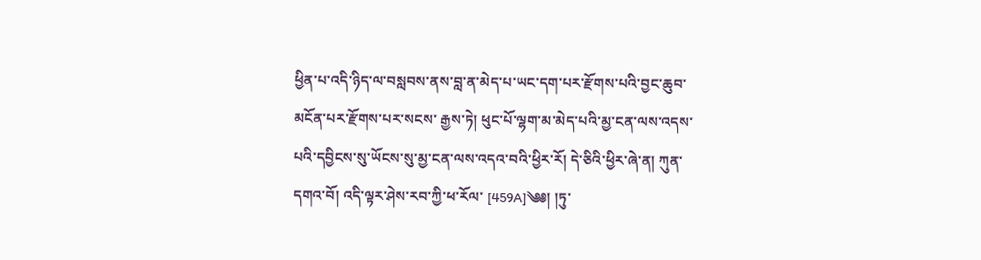ཕྱིན་པ་འདི་ཉིད་ལ་བསླབས་ནས་བླ་ན་མེད་པ་ཡང་དག་པར་རྫོགས་པའི་བྱང་ཆུབ་མངོན་པར་རྫོགས་པར་སངས་ རྒྱས་ཏེ། ཕུང་པོ་ལྷག་མ་མེད་པའི་མྱ་ངན་ལས་འདས་པའི་དབྱིངས་སུ་ཡོངས་སུ་མྱ་ངན་ལས་འདའ་བའི་ཕྱིར་རོ། དེ་ཅིའི་ཕྱིར་ཞེ་ན། ཀུན་དགའ་བོ། འདི་ལྟར་ཤེས་རབ་ཀྱི་ཕ་རོལ་ [459A]༄༅། །ཏུ་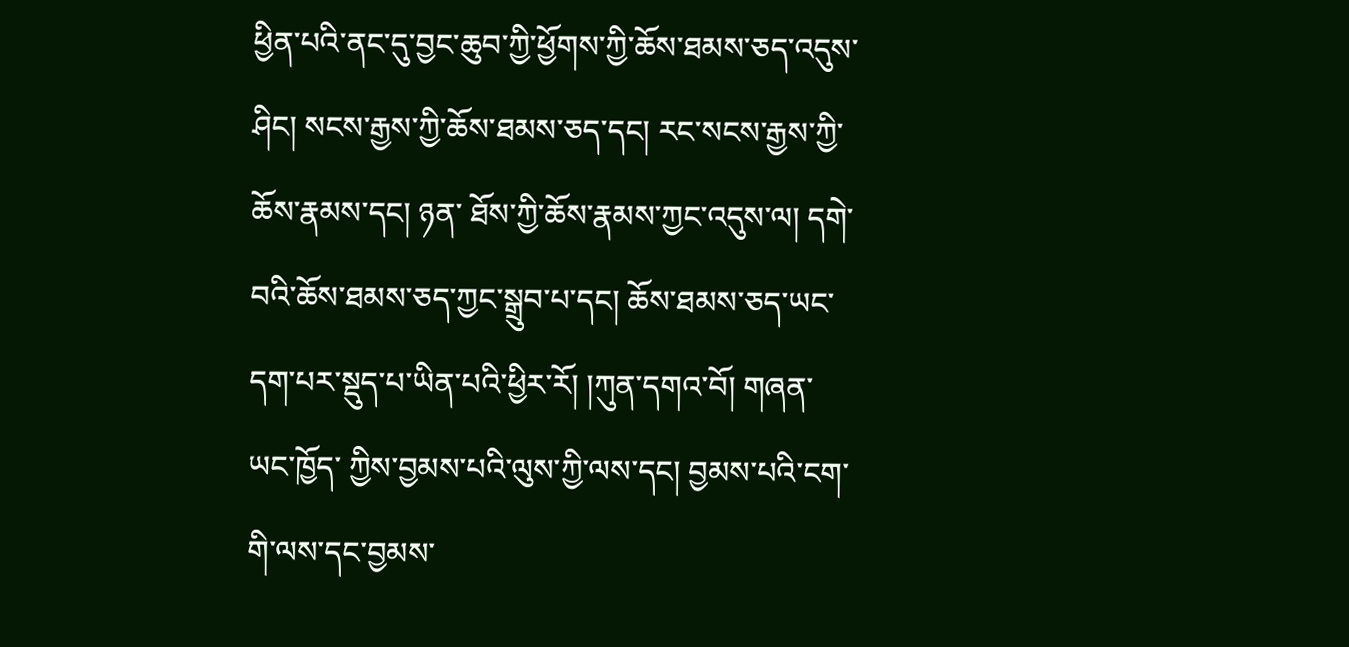ཕྱིན་པའི་ནང་དུ་བྱང་ཆུབ་ཀྱི་ཕྱོགས་ཀྱི་ཆོས་ཐམས་ཅད་འདུས་ཤིང། སངས་རྒྱས་ཀྱི་ཆོས་ཐམས་ཅད་དང། རང་སངས་རྒྱས་ཀྱི་ཆོས་རྣམས་དང། ཉན་ ཐོས་ཀྱི་ཆོས་རྣམས་ཀྱང་འདུས་ལ། དགེ་བའི་ཆོས་ཐམས་ཅད་ཀྱང་སྒྲུབ་པ་དང། ཆོས་ཐམས་ཅད་ཡང་དག་པར་སྡུད་པ་ཡིན་པའི་ཕྱིར་རོ། །ཀུན་དགའ་བོ། གཞན་ཡང་ཁྱོད་ ཀྱིས་བྱམས་པའི་ལུས་ཀྱི་ལས་དང། བྱམས་པའི་ངག་གི་ལས་དང་བྱམས་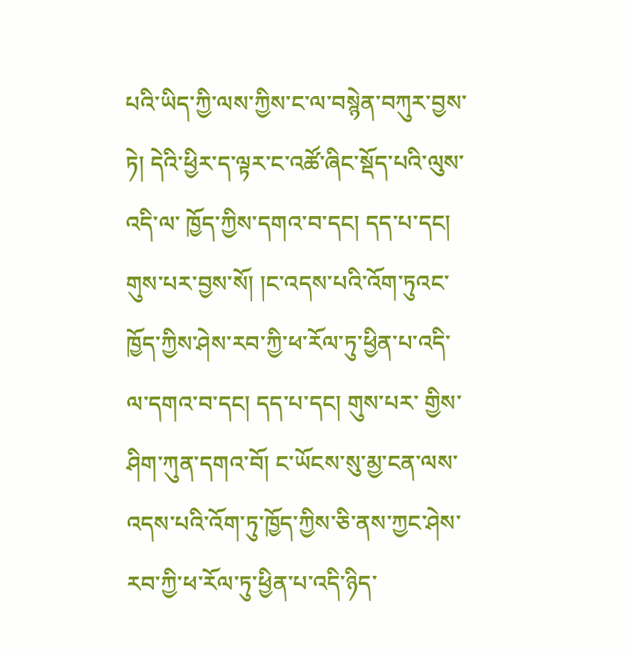པའི་ཡིད་ཀྱི་ལས་ཀྱིས་ང་ལ་བསྙེན་བཀུར་བྱས་ཏེ། དེའི་ཕྱིར་ད་ལྟར་ང་འཚོ་ཞིང་སྡོད་པའི་ལུས་འདི་ལ་ ཁྱོད་ཀྱིས་དགའ་བ་དང། དད་པ་དང། གུས་པར་བྱས་སོ། །ང་འདས་པའི་འོག་ཏུའང་ཁྱོད་ཀྱིས་ཤེས་རབ་ཀྱི་ཕ་རོལ་ཏུ་ཕྱིན་པ་འདི་ལ་དགའ་བ་དང། དད་པ་དང། གུས་པར་ གྱིས་ཤིག་ཀུན་དགའ་བོ། ང་ཡོངས་སུ་མྱ་ངན་ལས་འདས་པའི་འོག་ཏུ་ཁྱོད་ཀྱིས་ཅི་ནས་ཀྱང་ཤེས་རབ་ཀྱི་ཕ་རོལ་ཏུ་ཕྱིན་པ་འདི་ཉིད་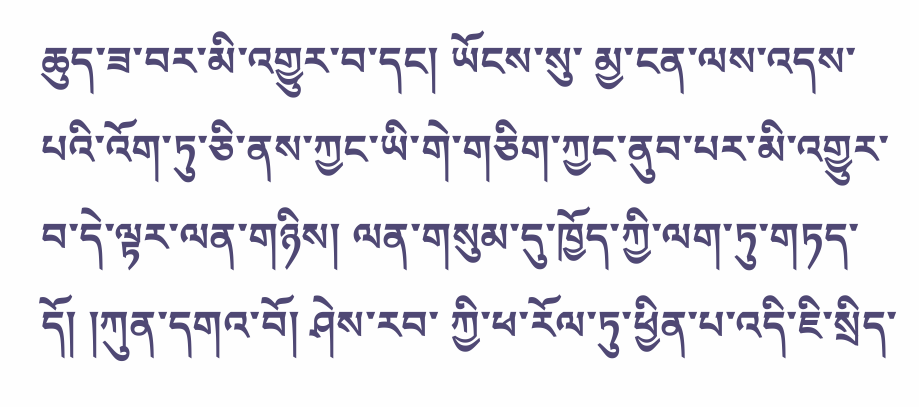ཆུད་ཟ་བར་མི་འགྱུར་བ་དང། ཡོངས་སུ་ མྱ་ངན་ལས་འདས་པའི་འོག་ཏུ་ཅི་ནས་ཀྱང་ཡི་གེ་གཅིག་ཀྱང་ནུབ་པར་མི་འགྱུར་བ་དེ་ལྟར་ལན་གཉིས། ལན་གསུམ་དུ་ཁྱོད་ཀྱི་ལག་ཏུ་གཏད་དོ། །ཀུན་དགའ་བོ། ཤེས་རབ་ ཀྱི་ཕ་རོལ་ཏུ་ཕྱིན་པ་འདི་ཇི་སྲིད་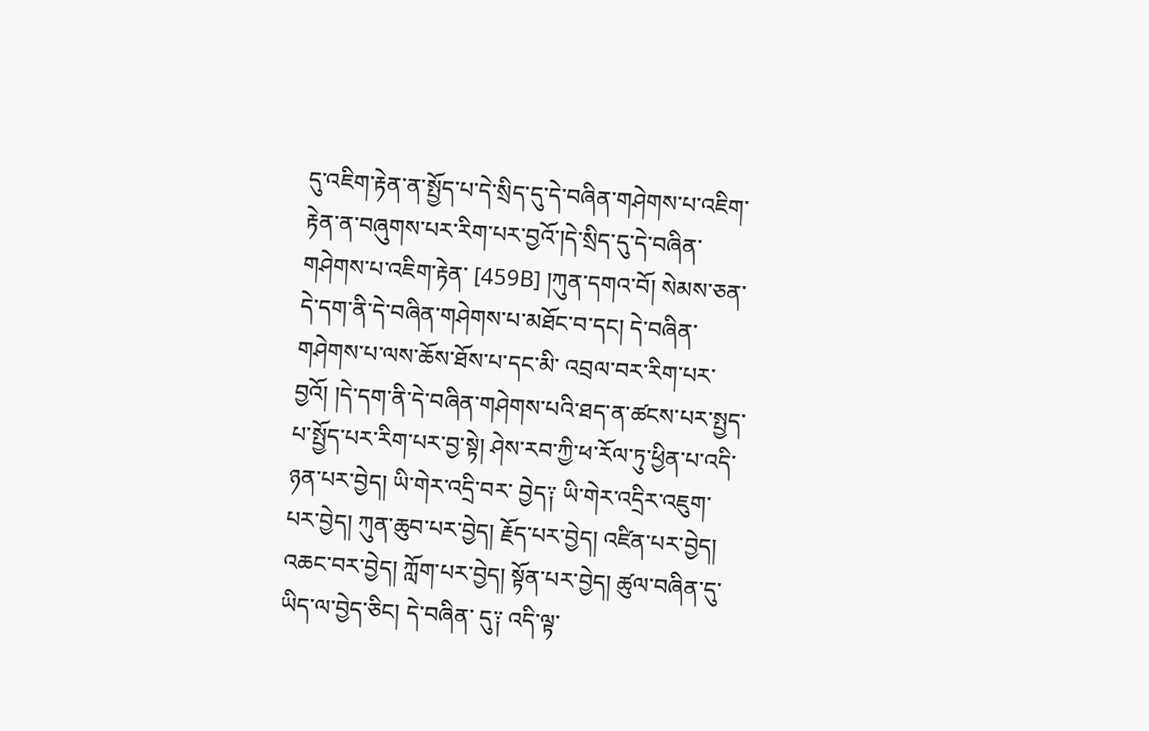དུ་འཇིག་རྟེན་ན་སྤྱོད་པ་དེ་སྲིད་དུ་དེ་བཞིན་གཤེགས་པ་འཇིག་རྟེན་ན་བཞུགས་པར་རིག་པར་བྱའོ་།དེ་སྲིད་དུ་དེ་བཞིན་གཤེགས་པ་འཇིག་རྟེན་ [459B] །ཀུན་དགའ་བོ། སེམས་ཅན་དེ་དག་ནི་དེ་བཞིན་གཤེགས་པ་མཐོང་བ་དང། དེ་བཞིན་གཤེགས་པ་ལས་ཆོས་ཐོས་པ་དང་མི་ འབྲལ་བར་རིག་པར་བྱའོ། །དེ་དག་ནི་དེ་བཞིན་གཤེགས་པའི་ཐད་ན་ཚངས་པར་སྤྱད་པ་སྤྱོད་པར་རིག་པར་བྱ་སྟེ། ཤེས་རབ་ཀྱི་ཕ་རོལ་ཏུ་ཕྱིན་པ་འདི་ཉན་པར་བྱེད། ཡི་གེར་འདྲི་བར་ བྱེད༑ ཡི་གེར་འདྲིར་འཇུག་པར་བྱེད། ཀུན་ཆུབ་པར་བྱེད། རྗོད་པར་བྱེད། འཛིན་པར་བྱེད། འཆང་བར་བྱེད། ཀློག་པར་བྱེད། སྟོན་པར་བྱེད། ཚུལ་བཞིན་དུ་ཡིད་ལ་བྱེད་ཅིང། དེ་བཞིན་ དུ༑ འདི་ལྟ་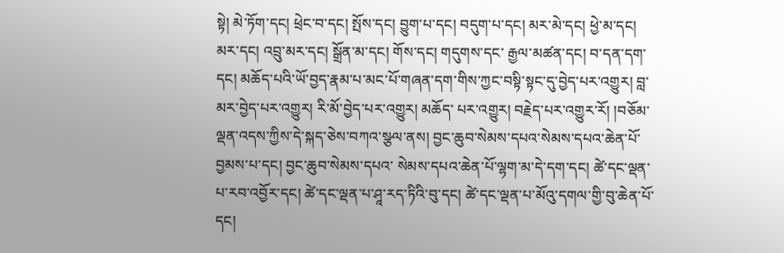སྟེ། མེ་ཏོག་དང། ཕྲེང་བ་དང། སྤོས་དང། བྱུག་པ་དང། བདུག་པ་དང། མར་མེ་དང། ཕྱེ་མ་དང། མར་དང། འབྲུ་མར་དང། སྒྲོན་མ་དང། གོས་དང། གདུགས་དང་ རྒྱལ་མཚན་དང། བ་དན་དག་དང། མཆོད་པའི་ཡོ་བྱད་རྣམ་པ་མང་པོ་གཞན་དག་གིས་ཀྱང་བསྟི་སྟང་དུ་བྱེད་པར་འགྱུར། བླ་མར་བྱེད་པར་འགྱུར། རི་མོ་བྱེད་པར་འགྱུར། མཆོད་ པར་འགྱུར། བརྗེད་པར་འགྱུར་རོ། །བཅོམ་ལྡན་འདས་ཀྱིས་དེ་སྐད་ཅེས་བཀའ་སྩལ་ནས། བྱང་ཆུབ་སེམས་དཔའ་སེམས་དཔའ་ཆེན་པོ་བྱམས་པ་དང། བྱང་ཆུབ་སེམས་དཔའ་ སེམས་དཔའ་ཆེན་པོ་ལྷག་མ་དེ་དག་དང། ཚེ་དང་ལྡན་པ་རབ་འབྱོར་དང། ཚེ་དང་ལྡན་པ་ཤཱ་རད་ཏིའི་བུ་དང། ཚེ་དང་ལྡན་པ་མོའུ་དགལ་གྱི་བུ་ཆེན་པོ་དང།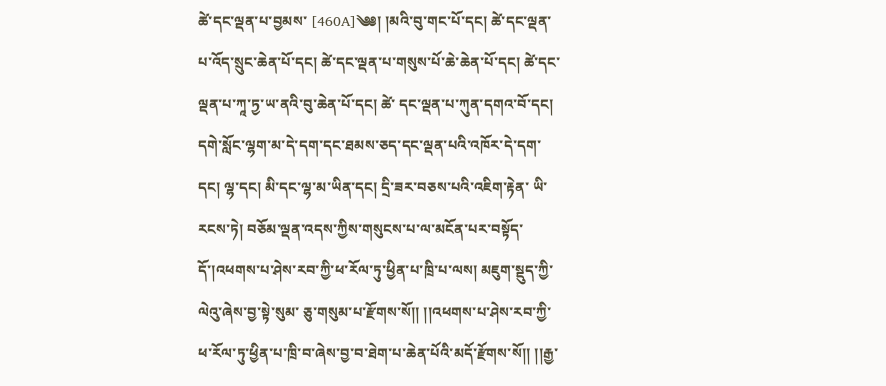ཚེ་དང་ལྡན་པ་བྱམས་ [460A]༄༅། །མའི་བུ་གང་པོ་དང། ཚེ་དང་ལྡན་པ་འོད་སྲུང་ཆེན་པོ་དང། ཚེ་དང་ལྡན་པ་གསུས་པོ་ཆེ་ཆེན་པོ་དང། ཚེ་དང་ལྡན་པ་ཀཱ་ཏྱ་ཡ་ནའི་བུ་ཆེན་པོ་དང། ཚེ་ དང་ལྡན་པ་ཀུན་དགའ་བོ་དང། དགེ་སློང་ལྷག་མ་དེ་དག་དང་ཐམས་ཅད་དང་ལྡན་པའི་འཁོར་དེ་དག་དང། ལྷ་དང། མི་དང་ལྷ་མ་ཡིན་དང། དྲི་ཟར་བཅས་པའི་འཇིག་རྟེན་ ཡི་རངས་ཏེ། བཅོམ་ལྡན་འདས་ཀྱིས་གསུངས་པ་ལ་མངོན་པར་བསྟོད་དོ་།འཕགས་པ་ཤེས་རབ་ཀྱི་ཕ་རོལ་ཏུ་ཕྱིན་པ་ཁྲི་པ་ལས། མཇུག་སྡུད་ཀྱི་ལེའུ་ཞེས་བྱ་སྟེ་སུམ་ ཅུ་གསུམ་པ་རྫོགས་སོ།། །།འཕགས་པ་ཤེས་རབ་ཀྱི་ཕ་རོལ་ཏུ་ཕྱིན་པ་ཁྲི་བ་ཞེས་བྱ་བ་ཐེག་པ་ཆེན་པོའི་མདོ་རྫོགས་སོ།། །།རྒྱ་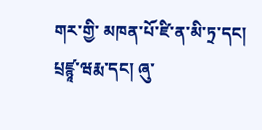གར་གྱི་ མཁན་པོ་ཛི་ན་མི་ཏྲ་དང། པྲཛྙཱ་ཝརྨ་དང། ཞུ་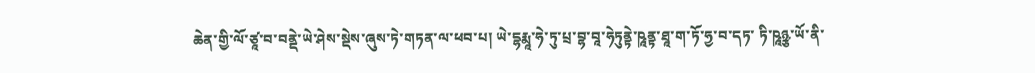ཆེན་གྱི་ལོ་ཙཱ་བ་བནྡེ་ཡེ་ཤེས་སྡེས་ཞུས་ཏེ་གཏན་ལ་ཕབ་པ། ཡེ་དྷརྨཱ་ཧེ་ཏུ་པྲ་བྷ་བཱ་ཧེཏུནྟེ་ཥཱནྟ་ཐཱ་ག་ཏོ་ཧྱ་བ་དཏ་ ཏི་ཥཱཉྩ་ཡོ་ནི་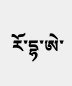རོ་དྷ་ཨེ་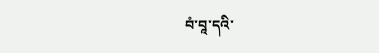བཾ་བཱ་དའི་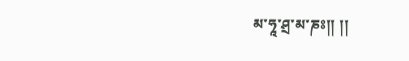མ་ཧཱ་ཤྲ་མ་ཎཿ།། །།